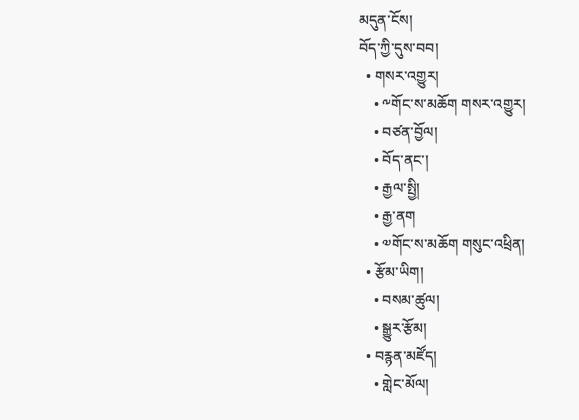མདུན་ངོས།
བོད་ཀྱི་དུས་བབ།
  • གསར་འགྱུར།
    • ༸གོང་ས་མཆོག གསར་འགྱུར།
    • བཙན་བྱོལ།
    • བོད་ནང་།
    • རྒྱལ་སྤྱི།
    • རྒྱ་ནག
    • ༧གོང་ས་མཆོག གསུང་འཕྲིན།
  • རྩོམ་ཡིག།
    • བསམ་ཚུལ།
    • སྒྱུར་རྩོམ།
  • བརྙན་མཛོད།
    • གླེང་མོལ།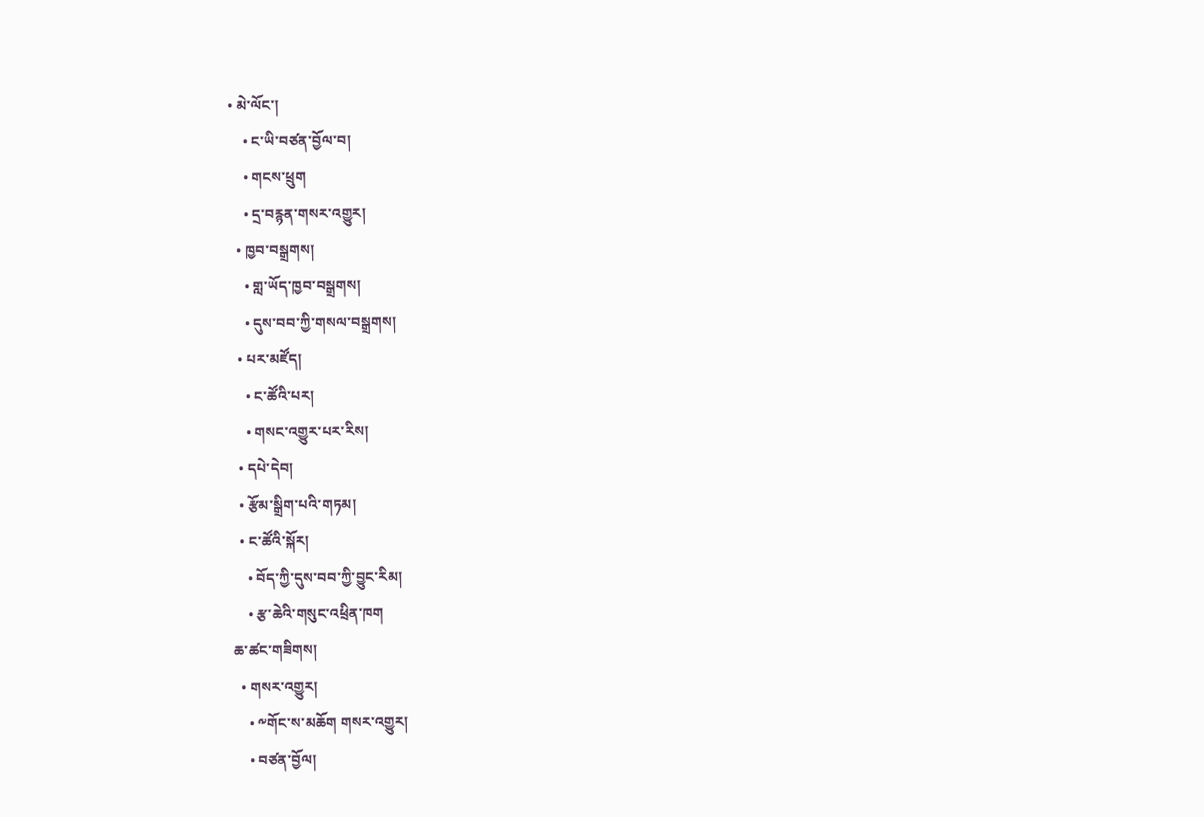• མེ་ལོང་།
    • ང་ཡི་བཙན་བྱོལ་བ།
    • གངས་ཕྲུག
    • དྲ་བརྙན་གསར་འགྱུར།
  • ཁྱབ་བསྒྲགས།
    • གླ་ཡོད་ཁྱབ་བསྒྲགས།
    • དུས་བབ་ཀྱི་གསལ་བསྒྲགས།
  • པར་མཛོད།
    • ང་ཚོའི་པར།
    • གསང་འགྱུར་པར་རིས།
  • དཔེ་དེབ།
  • རྩོམ་སྒྲིག་པའི་གཏམ།
  • ང་ཚོའི་སྐོར།
    • བོད་ཀྱི་དུས་བབ་ཀྱི་བྱུང་རིམ།
    • རྩ་ཆེའི་གསུང་འཕྲིན་ཁག
ཆ་ཚང་གཟིགས།
  • གསར་འགྱུར།
    • ༸གོང་ས་མཆོག གསར་འགྱུར།
    • བཙན་བྱོལ།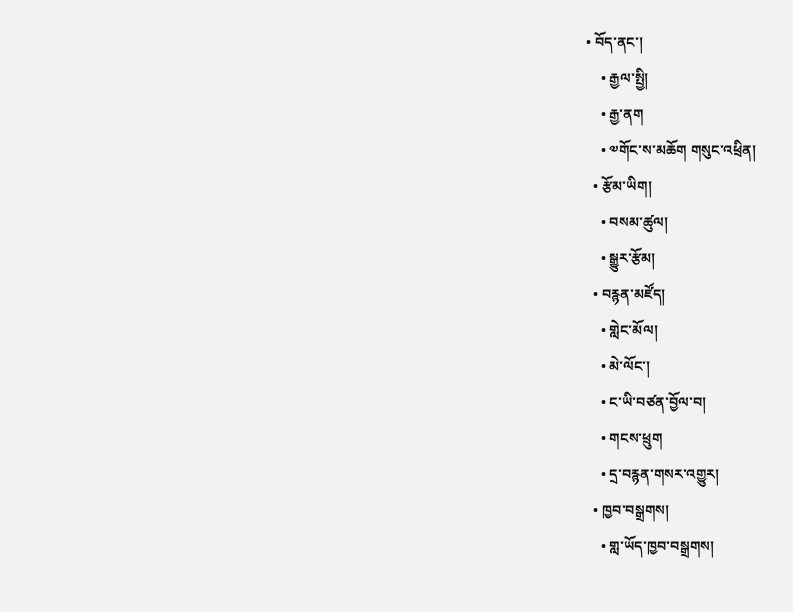• བོད་ནང་།
    • རྒྱལ་སྤྱི།
    • རྒྱ་ནག
    • ༧གོང་ས་མཆོག གསུང་འཕྲིན།
  • རྩོམ་ཡིག།
    • བསམ་ཚུལ།
    • སྒྱུར་རྩོམ།
  • བརྙན་མཛོད།
    • གླེང་མོལ།
    • མེ་ལོང་།
    • ང་ཡི་བཙན་བྱོལ་བ།
    • གངས་ཕྲུག
    • དྲ་བརྙན་གསར་འགྱུར།
  • ཁྱབ་བསྒྲགས།
    • གླ་ཡོད་ཁྱབ་བསྒྲགས།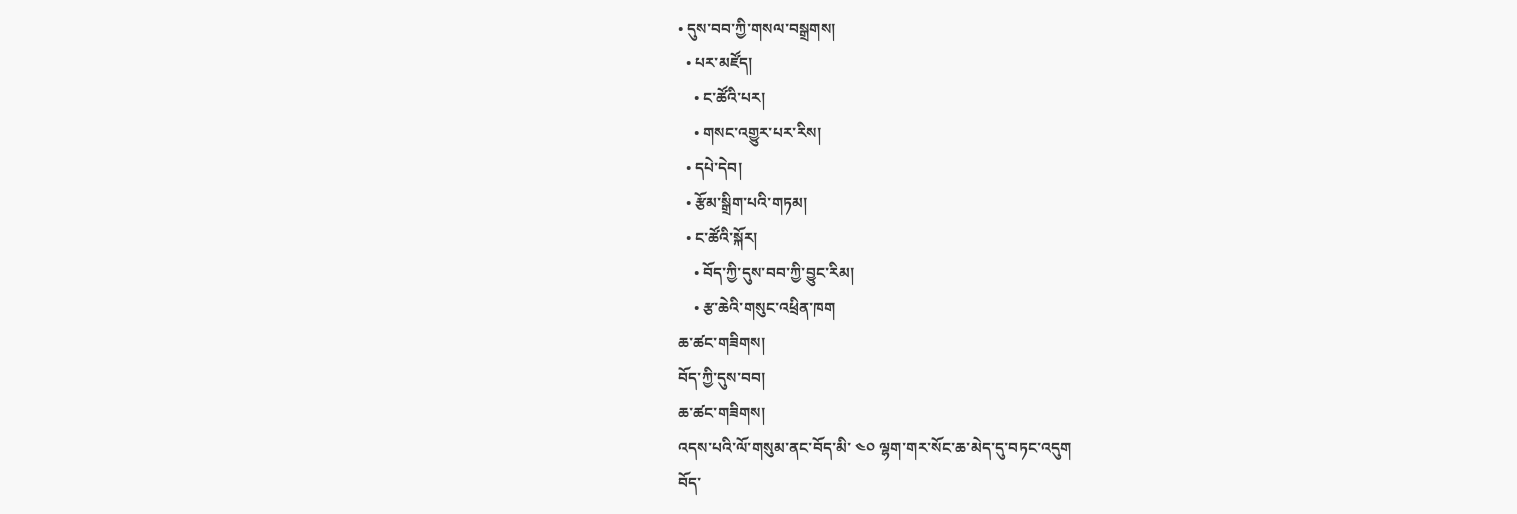• དུས་བབ་ཀྱི་གསལ་བསྒྲགས།
  • པར་མཛོད།
    • ང་ཚོའི་པར།
    • གསང་འགྱུར་པར་རིས།
  • དཔེ་དེབ།
  • རྩོམ་སྒྲིག་པའི་གཏམ།
  • ང་ཚོའི་སྐོར།
    • བོད་ཀྱི་དུས་བབ་ཀྱི་བྱུང་རིམ།
    • རྩ་ཆེའི་གསུང་འཕྲིན་ཁག
ཆ་ཚང་གཟིགས།
བོད་ཀྱི་དུས་བབ།
ཆ་ཚང་གཟིགས།
འདས་པའི་ལོ་གསུམ་ནང་བོད་མི་ ༤༠ ལྷག་གར་སོང་ཆ་མེད་དུ་བཏང་འདུག
བོད་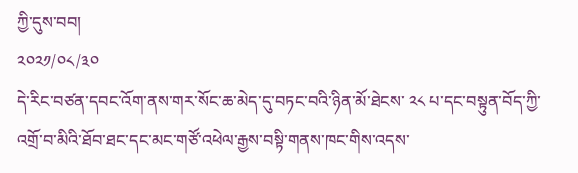ཀྱི་དུས་བབ།
༢༠༢༡/༠༨/༣༠
དེ་རིང་བཙན་དབང་འོག་ནས་གར་སོང་ཆ་མེད་དུ་བཏང་བའི་ཉིན་མོ་ཐེངས་ ༢༨ པ་དང་བསྟུན་བོད་ཀྱི་འགྲོ་བ་མིའི་ཐོབ་ཐང་དང་མང་གཙོ་འཕེལ་རྒྱས་བསྟི་གནས་ཁང་གིས་འདས་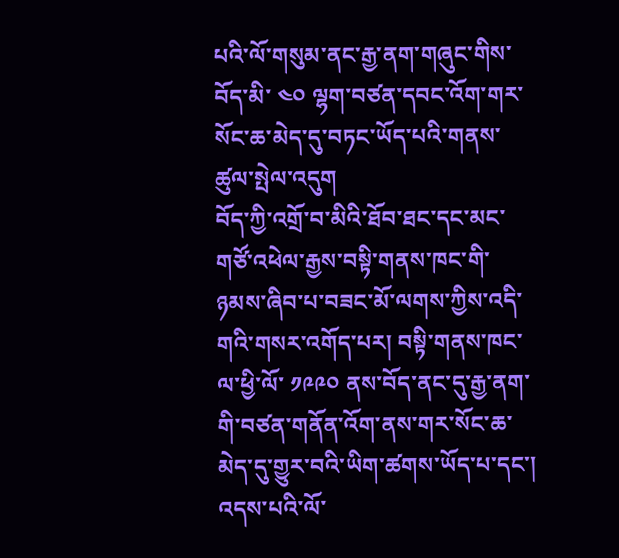པའི་ལོ་གསུམ་ནང་རྒྱ་ནག་གཞུང་གིས་བོད་མི་ ༤༠ ལྷག་བཙན་དབང་འོག་གར་སོང་ཆ་མེད་དུ་བཏང་ཡོད་པའི་གནས་ཚུལ་སྤེལ་འདུག
བོད་ཀྱི་འགྲོ་བ་མིའི་ཐོབ་ཐང་དང་མང་གཙོ་འཕེལ་རྒྱས་བསྟི་གནས་ཁང་གི་ཉམས་ཞིབ་པ་བཟང་མོ་ལགས་ཀྱིས་འདི་གའི་གསར་འགོད་པར། བསྟི་གནས་ཁང་ལ་ཕྱི་ལོ་ ༡༩༩༠ ནས་བོད་ནང་དུ་རྒྱ་ནག་གི་བཙན་གནོན་འོག་ནས་གར་སོང་ཆ་མེད་དུ་གྱུར་བའི་ཡིག་ཚགས་ཡོད་པ་དང་། འདས་པའི་ལོ་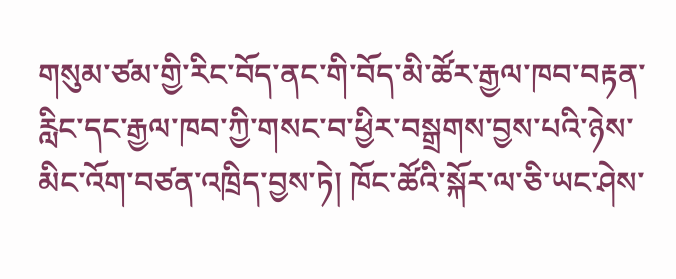གསུམ་ཙམ་གྱི་རིང་བོད་ནང་གི་བོད་མི་ཚོར་རྒྱལ་ཁབ་བརྟན་རླིང་དང་རྒྱལ་ཁབ་ཀྱི་གསང་བ་ཕྱིར་བསྒྲགས་བྱས་པའི་ཉེས་མིང་འོག་བཙན་འཁྲིད་བྱས་ཏེ། ཁོང་ཚོའི་སྐོར་ལ་ཅི་ཡང་ཤེས་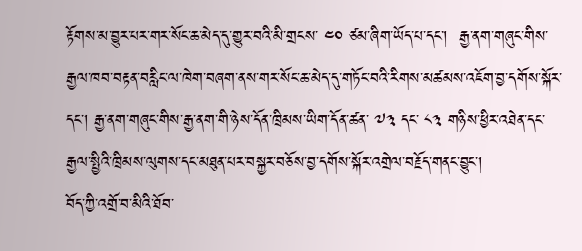རྟོགས་མ་བྱུར་པར་གར་སོང་ཆ་མེད་དུ་གྱུར་བའི་མི་གྲངས་ ༤༠ ཙམ་ཞིག་ཡོད་པ་དང་།  རྒྱ་ནག་གཞུང་གིས་རྒྱལ་ཁབ་བརྟན་བརླིང་ལ་ཁེག་བཞག་ནས་གར་སོང་ཆ་མེད་དུ་གཏོང་བའི་རིགས་མཚམས་འཇོག་བྱ་དགོས་སྐོར་དང་། རྒྱ་ནག་གཞུང་གིས་རྒྱ་ནག་གི་ཉེས་དོན་ཁྲིམས་ཡིག་དོན་ཚན་ ༧༣ དང་ ༨༣ གཉིས་ཕྱིར་འཐེན་དང་རྒྱལ་སྤྱིའི་ཁྲིམས་ལུགས་དང་མཐུན་པར་བསྐྱར་བཅོས་བྱ་དགོས་སྐོར་འགྲེལ་བརྗོད་གནང་བྱུང་།
བོད་ཀྱི་འགྲོ་བ་མིའི་ཐོབ་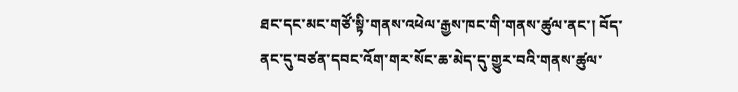ཐང་དང་མང་གཙོ་སྟི་གནས་འཕེལ་རྒྱས་ཁང་གི་གནས་ཚུལ་ནང་། བོད་ནང་དུ་བཙན་དབང་འོག་གར་སོང་ཆ་མེད་དུ་གྱུར་བའི་གནས་ཚུལ་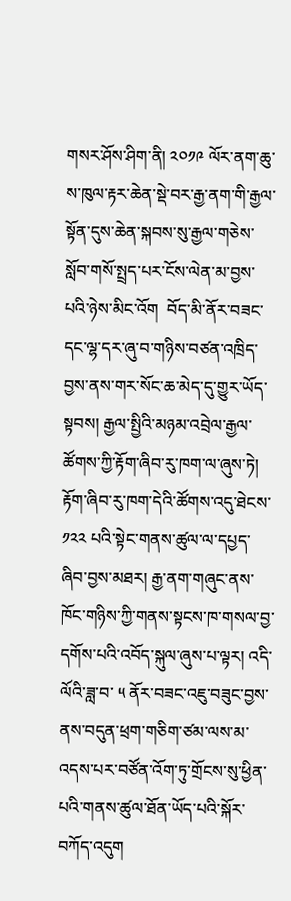གསར་ཤོས་ཤིག་ནི། ༢༠༡༩ ལོར་ནག་ཆུ་ས་ཁུལ་རྟར་ཆེན་སྡེ་བར་རྒྱ་ནག་གི་རྒྱལ་སྟོན་དུས་ཆེན་སྐབས་སུ་རྒྱལ་གཅེས་སློབ་གསོ་སྤྲད་པར་ངོས་ལེན་མ་བྱས་པའི་ཉེས་མིང་འོག  བོད་མི་ནོར་བཟང་དང་ལྷ་དར་ཞུ་བ་གཉིས་བཙན་འཁྲིད་བྱས་ནས་གར་སོང་ཆ་མེད་དུ་གྱུར་ཡོད་སྟབས། རྒྱལ་སྤྱིའི་མཉམ་འབྲེལ་རྒྱལ་ཚོགས་ཀྱི་རྟོག་ཞིབ་རུ་ཁག་ལ་ཞུས་ཏེ། རྟོག་ཞིབ་རུ་ཁག་དེའི་ཚོགས་འདུ་ཐེངས་ ༡༢༢ པའི་སྟེང་གནས་ཚུལ་ལ་དཔྱད་ཞིབ་བྱས་མཐར། རྒྱ་ནག་གཞུང་ནས་ཁོང་གཉིས་ཀྱི་གནས་སྟངས་ཁ་གསལ་བྱ་དགོས་པའི་འབོད་སྐུལ་ཞུས་པ་ལྟར། འདི་ལོའི་ཟླ་བ་ ༥ ནོར་བཟང་འཇུ་བཟུང་བྱས་ནས་བདུན་ཕྲག་གཅིག་ཙམ་ལས་མ་འདས་པར་བཙོན་འོག་ཏུ་གྲོངས་སུ་ཕྱིན་པའི་གནས་ཚུལ་ཐོན་ཡོད་པའི་སྐོར་བཀོད་འདུག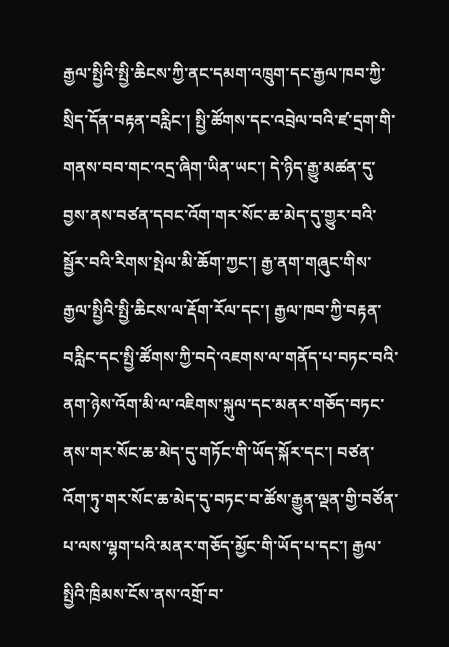རྒྱལ་སྤྱིའི་སྤྱི་ཆིངས་ཀྱི་ནང་དམག་འཁྲུག་དང་རྒྱལ་ཁབ་ཀྱི་སྲིད་དོན་བརྟན་བརླིང་། སྤྱི་ཚོགས་དང་འབྲེལ་བའི་ཛ་དྲག་གི་གནས་བབ་གང་འདྲ་ཞིག་ཡིན་ཡང་། དེ་ཉིད་རྒྱུ་མཚན་དུ་བྱས་ནས་བཙན་དབང་འོག་གར་སོང་ཆ་མེད་དུ་གྱུར་བའི་སྦྱོར་བའི་རིགས་སྤེལ་མི་ཆོག་ཀྱང་། རྒྱ་ནག་གཞུང་གིས་རྒྱལ་སྤྱིའི་སྤྱི་ཆིངས་ལ་རྡོག་རོལ་དང་། རྒྱལ་ཁབ་ཀྱི་བརྟན་བརླིང་དང་སྤྱི་ཚོགས་ཀྱི་བདེ་འཇགས་ལ་གནོད་པ་བཏང་བའི་ནག་ཉེས་འོག་མི་ལ་འཇིགས་སྐུལ་དང་མནར་གཅོད་བཏང་ནས་གར་སོང་ཆ་མེད་དུ་གཏོང་གི་ཡོད་སྐོར་དང་། བཙན་འོག་ཏུ་གར་སོང་ཆ་མེད་དུ་བཏང་བ་ཚོས་རྒྱུན་ལྡན་གྱི་བཙོན་པ་ལས་ལྷག་པའི་མནར་གཅོད་མྱོང་གི་ཡོད་པ་དང་། རྒྱལ་སྤྱིའི་ཁྲིམས་ངོས་ནས་འགྲོ་བ་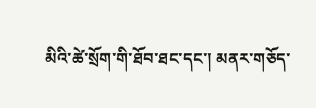མིའི་ཚེ་སྲོག་གི་ཐོབ་ཐང་དང་། མནར་གཅོད་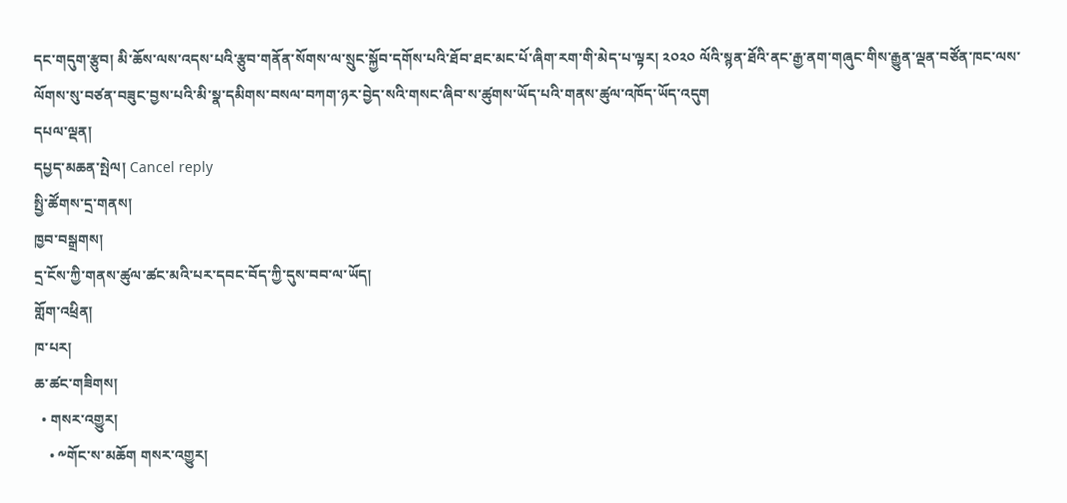དང་གདུག་རྩུབ། མི་ཆོས་ལས་འདས་པའི་རྩུབ་གནོན་སོགས་ལ་སྲུང་སྐྱོབ་དགོས་པའི་ཐོབ་ཐང་མང་པོ་ཞིག་རག་གི་མེད་པ་ལྟར། ༢༠༢༠ ལོའི་སྙན་ཐོའི་ནང་རྒྱ་ནག་གཞུང་གིས་རྒྱུན་ལྡན་བཙོན་ཁང་ལས་ལོགས་སུ་བཙན་བཟུང་བྱས་པའི་མི་སྣ་དམིགས་བསལ་བཀག་ཉར་བྱེད་སའི་གསང་ཞིབ་ས་ཚུགས་ཡོད་པའི་གནས་ཚུལ་འཁོད་ཡོད་འདུག
དཔལ་ལྡན།
དཔྱད་མཆན་སྤེལ། Cancel reply
སྤྱི་ཚོགས་དྲ་གནས།
ཁྱབ་བསྒྲགས།
དྲ་ངོས་ཀྱི་གནས་ཚུལ་ཚང་མའི་པར་དབང་བོད་ཀྱི་དུས་བབ་ལ་ཡོད།
གློག་འཕྲིན།
ཁ་པར།
ཆ་ཚང་གཟིགས།
  • གསར་འགྱུར།
    • ༸གོང་ས་མཆོག གསར་འགྱུར།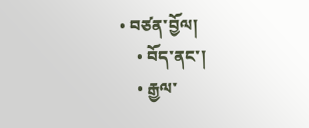• བཙན་བྱོལ།
    • བོད་ནང་།
    • རྒྱལ་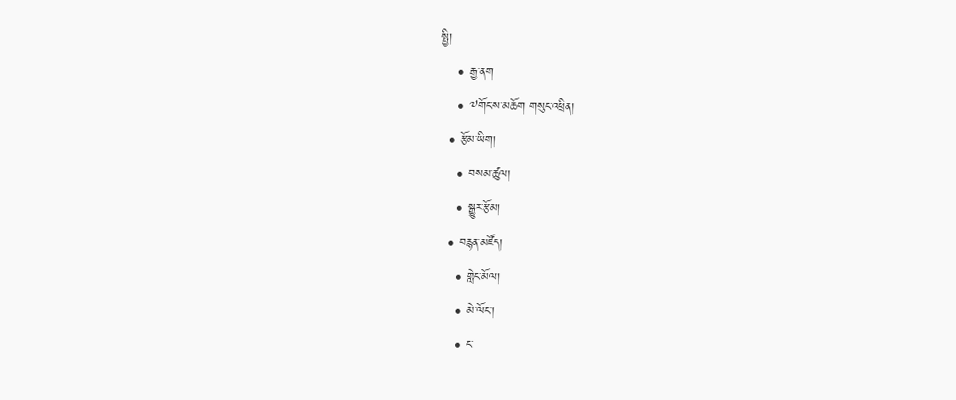སྤྱི།
    • རྒྱ་ནག
    • ༧གོང་ས་མཆོག གསུང་འཕྲིན།
  • རྩོམ་ཡིག།
    • བསམ་ཚུལ།
    • སྒྱུར་རྩོམ།
  • བརྙན་མཛོད།
    • གླེང་མོལ།
    • མེ་ལོང་།
    • ང་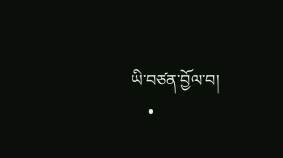ཡི་བཙན་བྱོལ་བ།
    •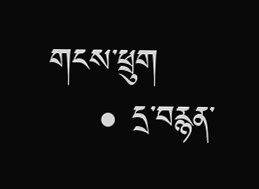གངས་ཕྲུག
    • དྲ་བརྙན་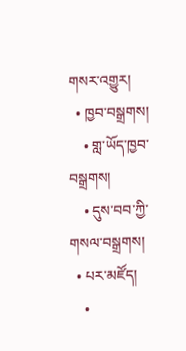གསར་འགྱུར།
  • ཁྱབ་བསྒྲགས།
    • གླ་ཡོད་ཁྱབ་བསྒྲགས།
    • དུས་བབ་ཀྱི་གསལ་བསྒྲགས།
  • པར་མཛོད།
    •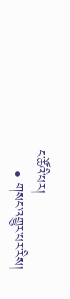ང་ཚོའི་པར།
    • གསང་འགྱུར་པར་རིས།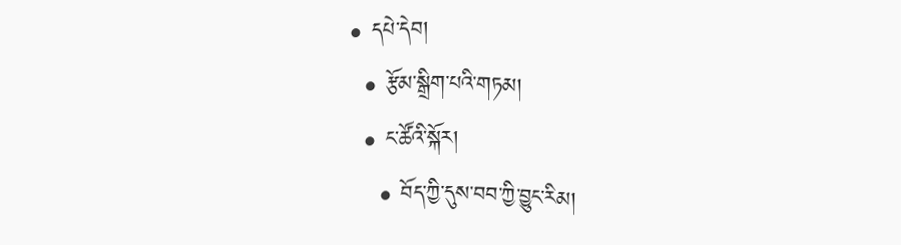• དཔེ་དེབ།
  • རྩོམ་སྒྲིག་པའི་གཏམ།
  • ང་ཚོའི་སྐོར།
    • བོད་ཀྱི་དུས་བབ་ཀྱི་བྱུང་རིམ།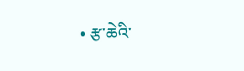• རྩ་ཆེའི་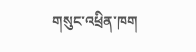གསུང་འཕྲིན་ཁག